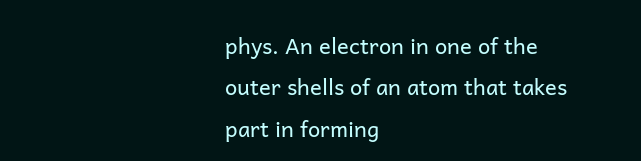phys. An electron in one of the outer shells of an atom that takes part in forming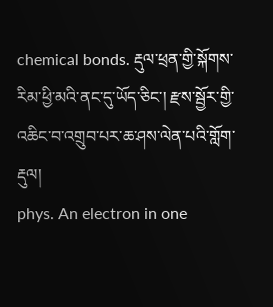chemical bonds. རྡུལ་ཕྲན་གྱི་སྐོགས་རིམ་ཕྱི་མའི་ནང་དུ་ཡོད་ཅིང་། རྫས་སྦྱོར་གྱི་འཆིང་བ་འགྲུབ་པར་ཆ་ཤས་ལེན་པའི་གློག་རྡུལ།
phys. An electron in one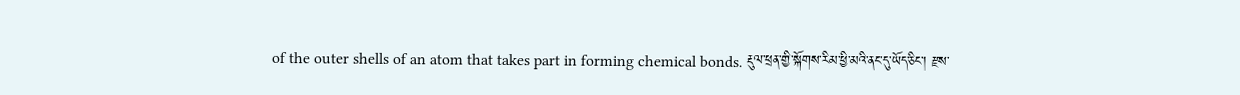of the outer shells of an atom that takes part in forming chemical bonds. རྡུལ་ཕྲན་གྱི་སྐོགས་རིམ་ཕྱི་མའི་ནང་དུ་ཡོད་ཅིང་། རྫས་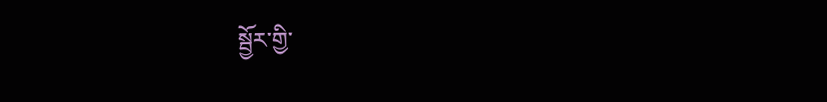སྦྱོར་གྱི་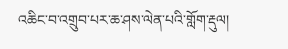འཆིང་བ་འགྲུབ་པར་ཆ་ཤས་ལེན་པའི་གློག་རྡུལ།